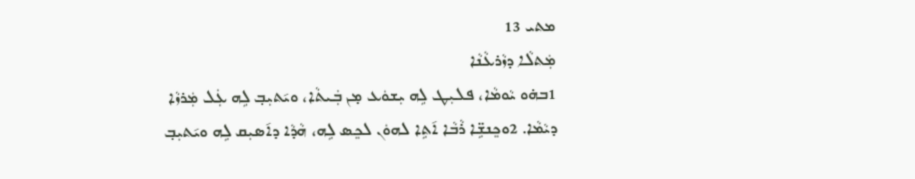ܡܬܝ 13
ܡܲܬܠܵܐ ܕܙܵܪܥܵܢܵܐ
1ܒܗ̇ܘ ܝܵܘܡܵܐ، ܦܠܝܼܛ ܠܹܗ ܝܼܫܘܿܥ ܡ̣ܢ ܒܲܝܬܵܐ، ܘܝ݇ܬܝܼܒ݂ ܠܹܗ ܥܲܠ ܡܲܪܙܵܐ ܕܝܵܡܵܐ. 2ܘܟܸܢܫܹ̈ܐ ܪܵܒܵܐ ܐ݇ܬܹܐ ܠܗܘܿܢ ܠܟܸܣ ܠܹܗ، ܗܵܕܵܐ ܕܐ݇ܣܝܼܩ ܠܹܗ ܘܝ݇ܬܝܼܒ݂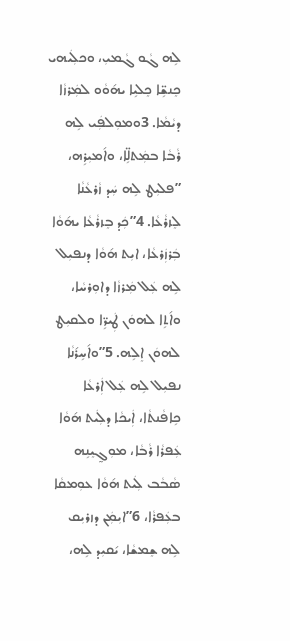ܠܹܗ ܓܵܘ ܓܵܡܝܼ، ܘܟܠܲܝܗܝ ܟܸܢܫܹ̈ܐ ܟܸܠܝܹܐ ܝܗ݇ܘܵܘ ܠܡܲܪܙܵܐ ܕܝܵܡܵܐ. 3ܘܡܘܼܠܦܲܝ ܠܹܗ ܪܵܒܵܐ ܒܡܲܬܠܹ̈ܐ، ܘܐ݇ܡܝܼܪܹܗ، ”ܦܠܝܼܛ ܠܹܗ ܚܲܕ ܙܵܪܥܵܢܵܐ ܠܸܙܪܵܥܵܐ. 4”ܟܲܕ ܒܸܙܪܵܥܵܐ ܝܗ݇ܘܵܐ ܒܲܪܙܲܪܥܵܐ، ܐܝܼܬ ܗ݇ܘܵܐ ܕܢܦܝܼܠ ܠܹܗ ܥܲܠ ܡܲܪܙܵܐ ܕܐܘܼܪܚܵܐ، ܘܐ݇ܬܹܐ ܠܗܘܿܢ ܛܲܝܪܹ̈ܐ ܘܠܩܝܼܛ ܠܗܘܿܢ ܐܸܠܹܗ. 5”ܘܐ݇ܚܹܪ݇ܢܵܐ ܢܦܝܼܠ ܠܹܗ ܥܲܠ ܐܲܪܥܵܐ ܟܹܐܦܵܢܬܵܐ، ܐܲܝܟܵܐ ܕܠܲܝܬ ܗ݇ܘܵܐ ܥܲܦܪܵܐ ܪܵܒܵܐ، ܡܘܼܓ̰ܝܸܢܹܗ ܣܵܒܵܒ ܠܲܝܬ ܗ݇ܘܵܐ ܥܘܼܡܩܵܐ ܒܥܲܦܪܵܐ، 6”ܐܝܼܡܲܢ ܕܙܪܝܼܩ ܠܹܗ ܫܸܡܫܵܐ، ܝ݇ܩܝܼܕ ܠܹܗ،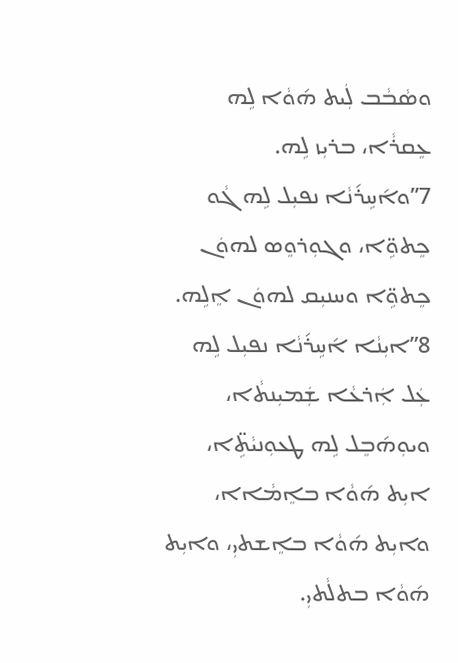ܘܣܵܒܵܒ ܠܲܝܬ ܗ݇ܘܵܐ ܠܹܗ ܥܸܩܪܵܐ، ܒܪܝܼܙ ܠܹܗ. 7”ܘܐ݇ܚܹܪ݇ܢܵܐ ܢܦܝܼܠ ܠܹܗ ܓܵܘ ܟܸܬܘܹ̈ܐ، ܘܓܘܼܪܘܸܣ ܠܗܘܿܢ ܟܸܬܘܹ̈ܐ ܘܚܢܝܼܩ ܠܗܘܿܢ ܐܸܠܹܗ. 8”ܐܝܼܢܵܐ ܐ݇ܚܹܪ݇ܢܵܐ ܢܦܝܼܠ ܠܹܗ ܥܲܠ ܐܲܪܥܵܐ ܫܲܡܝܼܢܬܵܐ، ܘܝܘܼܗ݇ܒܸܠ ܠܹܗ ܛܥܘܼܢܝܵܬܹ̈ܐ، ܐܝܼܬ ܗ݇ܘܵܐ ܒܐܸܡܵܐܐ، ܘܐܝܼܬ ܗ݇ܘܵܐ ܒܐܸܫܬܝܼ، ܘܐܝܼܬ ܗ݇ܘܵܐ ܒܬܠܵܬܝܼ.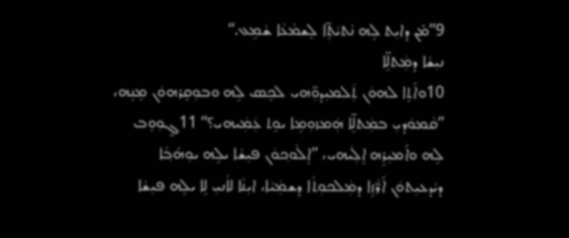9”ܡ̇ܢ ܕܐܝܼܬ ܠܹܗ ܢܵܬܝܵܬܹ̈ܐ ܠܸܫܡܵܥܵܐ ܫܵܡܹܥ.“
ܢܝܼܫܵܐ ܕܡܲܬܠܹ̈ܐ
10ܘܐ݇ܬܹܐ ܠܗܘܿܢ ܬܲܠܡܝܼܕܘܼ̈ܗܝ ܠܟܸܣ ܠܹܗ ܘܒܘܼܩܸܪܗܘܿܢ ܡܸܢܹܗ، ”ܩܵܡܘܿܕܝܼ ܒܡܲܬܠܹ̈ܐ ܗܲܡܙܘܼܡܹܐ ܝܘܸܬ ܥܲܡܲܝܗܝ؟“ 11ܓ̰ܘܼܘܸܒ ܠܹܗ ܘܐ݇ܡܝܼܪܹܗ ܐܸܠܲܝܗܝ، ”ܐܸܠܵܘܟ݂ܘܿܢ ܦܝܼܫܵܐ ܝܠܹܗ ܝܘܼܗ݇ܒ݂ܵܐ ܕܝܵܕܥܝܼܬܘܿܢ ܐ݇ܪ̈ܵܙܹܐ ܕܡܲܠܟܘܼܬܵܐ ܕܫܡܲܝܵܐ، ܐܝܼܢܵܐ ܠܐܵܢܝܼ ܠܹܐ ܝܠܹܗ ܦܝܼܫܵܐ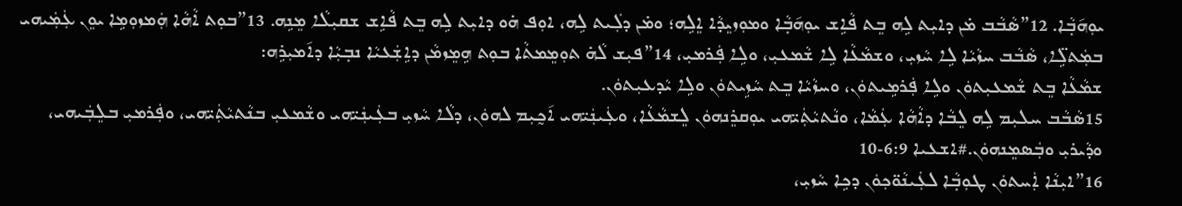ܝܘܼܗ݇ܒ݂ܵܐ. 12”ܣܵܒܵܒ ܡ̇ܢ ܕܐܝܼܬ ܠܹܗ ܒܸܬ ܦܵܐܹܫ ܝܘܼܗ݇ܒ݂ܵܐ ܘܡܘܼܙܝܸܕܵܐ ܐܸܠܹܗ؛ ܘܡ̇ܢ ܕܠܲܝܬ ܠܹܗ، ܐܘܼܦ ܗ̇ܘ ܕܐܝܼܬ ܠܹܗ ܒܸܬ ܦܵܐܹܫ ܫܩܝܼܠܵܐ ܡܸܢܹܗ. 13”ܒܘܼܬ ܐܵܗܵܐ ܗܲܡܙܘܼܡܹܐ ܝܘܸܢ ܥܲܡܲܝܗܝ ܒܡܲܬܠܹ̈ܐ، ܣܵܒܵܒ ܚܙܵܝܵܐ ܠܹܐ ܚܵܙܝܼ، ܘܫܡܵܥܵܐ ܠܹܐ ܫܵܡܥܝܼ، ܘܠܹܐ ܦܲܪܡܝܼ، 14”ܦܝܼܫ ܠܵܗ̇ ܬܘܼܡܸܡܬܵܐ ܒܘܼܬ ܗܹܡܸܙܡܵܢ ܕܐܹܫܲܥܝܵܐ ܢܒ݂ܝܼܵܐ ܕܐ݇ܡܝܼܪܹܗ:
ܫܡܵܥܵܐ ܒܸܬ ܫܵܡܥܝܼܬܘܿܢ ܘܠܹܐ ܦܲܪܡܹܝܬܘܿܢ، ܘܚܙܵܝܵܐ ܒܸܬ ܚܵܙܹܝܬܘܿܢ ܘܠܹܐ ܝܵܕܥܝܼܬܘܿܢ.
15ܣܵܒܵܒ ܚܠܝܼܡ ܠܹܗ ܠܸܒܵܐ ܕܐܵܗܵܐ ܥܲܡܵܐ، ܘܢܵܬܝܵܬܲܝ̈ܗܝ ܝܘܼܩܪܸܢܗܘܿܢ ܠܸܫܡܵܥܵܐ، ܘܥܲܝܢܲܝ̈ܗܝ ܐ݇ܟ̰ܝܼܡ ܠܗܘܿܢ، ܕܠܵܐ ܚܵܙܝܼ ܒܥܲܝܢܲܝ̈ܗܝ ܘܫܵܡܥܝܼ ܒܢܵܬܝܵܬܲܝ̈ܗܝ، ܘܦܲܪܡܝܼ ܒܠܸܒܲܝܗܝ، ܘܕܵܝܪܝܼ ܘܒܲܣܡܸܢܗܘܿܢ.#ܐܫܥܝܐ 6:9‐10
16”ܐܝܼܢܵܐ ܐܲܚܬܘܿܢ ܛܘܼܒ݂ܵܐ ܠܥܲܝܢܵܘ̈ܟ݂ܘܿܢ ܕܟܹܐ ܚܵܙܝܼ،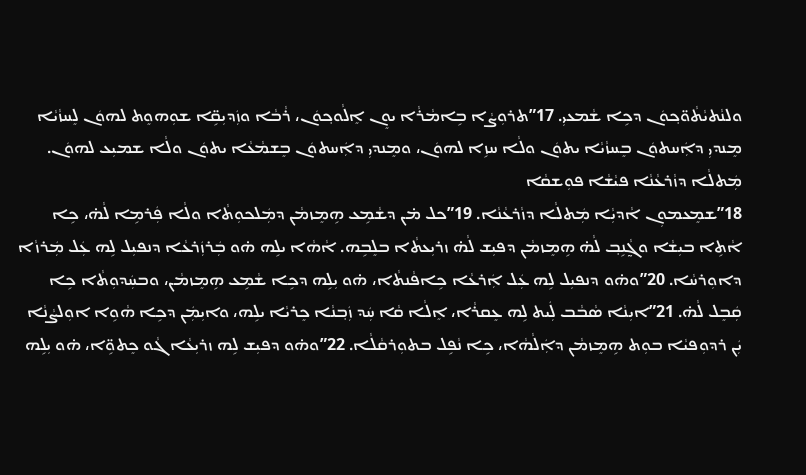ܘܠܢܵܬܝܵܬܵܘ̈ܟ݂ܘܿܢ ܕܟܹܐ ܫܵܡܥܝܼ. 17”ܬܪܘܼܨܵܐ ܒܹܐܡܵܪܵܐ ܝܘܸܢ ܐܸܠܵܘܟ݂ܘܿܢ، ܪܵܒܵܐ ܘܙܲܕܝܼܩܹ̈ܐ ܫܘܼܗܘܸܬ ܠܗܘܿܢ ܠܸܚܙܵܝܵܐ ܡܸܢܕܝܼ ܕܐܲܚܬܘܿܢ ܒܸܚܙܵܝܵܐ ܝܬܘܿܢ ܘܠܵܐ ܚܙܹܐ ܠܗܘܿܢ، ܘܡܸܢܕܝܼ ܕܐܲܚܬܘܿܢ ܒܸܫܡܵܥܵܐ ܝܬܘܿܢ ܘܠܵܐ ܫܡܝܼܥ ܠܗܘܿܢ.
ܡܲܬܠܵܐ ܕܙܵܪܥܵܢܵܐ ܦܝܵܫܵܐ ܦܘܼܫܩܵܐ
18”ܫܡܸܥܡܘܼܢ ܐܵܕܝܼܵܐ ܡܲܬܠܵܐ ܕܙܵܪܥܵܢܵܐ. 19”ܟܠ ܡ̇ܢ ܕܫܵܡܹܥ ܗܹܡܸܙܡܵܢ ܕܡܲܠܟܘܼܬܵܐ ܘܠܵܐ ܦܲܪܡܹܐ ܠܵܗ̇، ܟܹܐ ܐܵܬܹܐ ܒܝܼܫܵܐ ܘܓ̰ܵܢܹܒ݂ ܠܵܗ̇ ܗܹܡܸܙܡܵܢ ܕܦܝܼܫ ܠܵܗ̇ ܙܪܝܼܥܬܵܐ ܒܠܸܒܹܗ. ܐܵܗܵܐ ܝܠܹܗ ܗ̇ܘ ܒܲܪܙܲܪܥܵܐ ܕܢܦܝܼܠ ܠܹܗ ܥܲܠ ܡܲܪܙܵܐ ܕܐܘܼܪܚܵܐ. 20”ܘܗ̇ܘ ܕܢܦܝܼܠ ܠܹܗ ܥܲܠ ܐܲܪܥܵܐ ܟܹܐܦܵܢܬܵܐ، ܗ̇ܘ ܝܼܠܹܗ ܕܟܹܐ ܫܵܡܹܥ ܗܹܡܸܙܡܵܢ، ܘܒܚܲܕܘܼܬܵܐ ܟܹܐ ܩܲܒܸܠ ܠܵܗ̇. 21”ܐܝܼܢܵܐ ܣܵܒܵܒ ܠܲܝܬ ܠܹܗ ܥܸܩܪܵܐ، ܐܸܠܵܐ ܩܵܐ ܚܲܕ ܙܲܒ݂ܢܵܐ ܟܸܪܝܵܐ ܝܠܹܗ، ܘܐܝܼܡܲܢ ܕܟܹܐ ܗܵܘܹܐ ܐܘܼܠܨܵܢܵܐ ܝܲܢ ܪܕܘܼܦܝܵܐ ܒܘܼܬ ܗܹܡܸܙܡܵܢ ܕܐܲܠܵܗܵܐ، ܟܹܐ ܢܵܦܹܠ ܒܬܘܼܪܩܵܠܵܐ. 22”ܘܗ̇ܘ ܕܦܝܼܫ ܠܹܗ ܙܪܝܼܥܵܐ ܓܵܘ ܟܸܬܘܹ̈ܐ، ܗ̇ܘ ܝܼܠܹܗ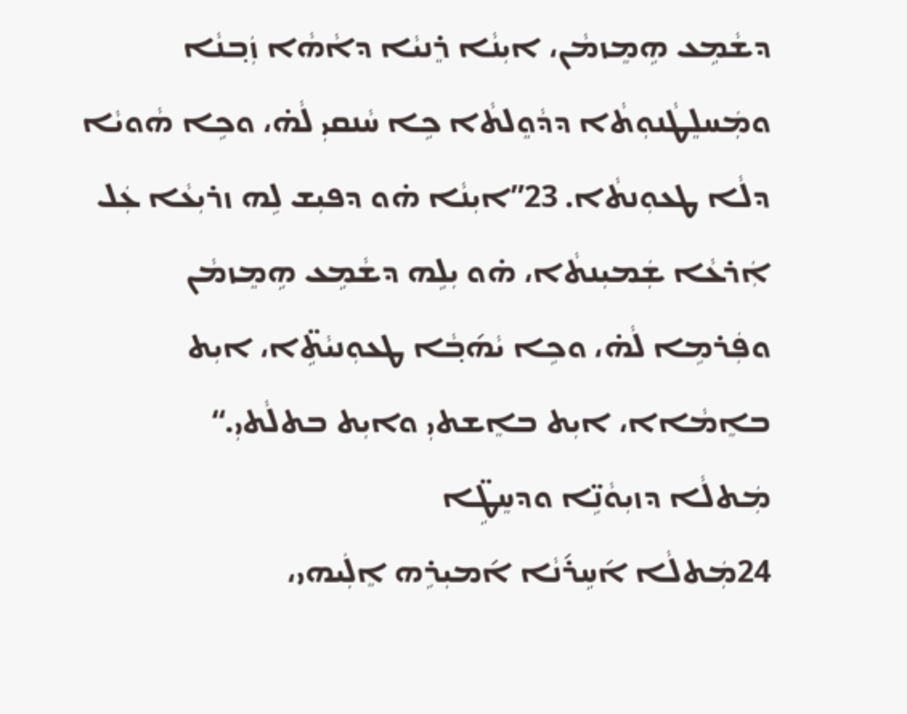ܕܫܵܡܹܥ ܗܹܡܸܙܡܵܢ، ܐܝܼܢܵܐ ܪܸܢܝܵܐ ܕܐܵܗܵܐ ܙܲܒ݂ܢܵܐ ܘܡܲܚܠܸܛܵܢܘܼܬܵܐ ܕܕܵܘܸܠܬܵܐ ܟܹܐ ܚܵܢܩܝܼ ܠܵܗ̇، ܘܟܹܐ ܗܵܘܝܵܐ ܕܠܵܐ ܛܥܘܼܢܬܵܐ. 23”ܐܝܼܢܵܐ ܗ̇ܘ ܕܦܝܼܫ ܠܹܗ ܙܪܝܼܥܵܐ ܥܲܠ ܐܲܪܥܵܐ ܫܲܡܝܼܢܬܵܐ، ܗ̇ܘ ܝܼܠܹܗ ܕܫܵܡܹܥ ܗܹܡܸܙܡܵܢ ܘܦܲܪܡܹܐ ܠܵܗ̇، ܘܟܹܐ ܝܵܗ݇ܒ݂ܵܐ ܛܥܘܼܢܝܵܬܹ̈ܐ، ܐܝܼܬ ܒܐܸܡܵܐܐ، ܐܝܼܬ ܒܐܸܫܬܝܼ ܘܐܝܼܬ ܒܬܠܵܬܝܼ.“
ܡܲܬܠܵܐ ܕܙܝܼܘܵܢܹ̈ܐ ܘܕܚܸܛܹ̈ܐ
24ܡܲܬܠܵܐ ܐ݇ܚܹܪ݇ܢܵܐ ܐ݇ܡܝܼܪܹܗ ܐܸܠܲܝܗܝ،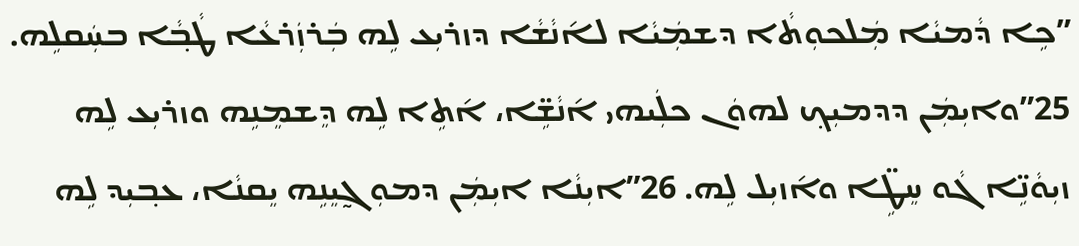”ܟܹܐ ܕܵܡܝܵܐ ܡܲܠܟܘܼܬܵܐ ܕܫܡܲܝܵܐ ܠܐ݇ܢܵܫܵܐ ܕܙܪܝܼܥ ܠܹܗ ܒܲܪܙܲܪܥܵܐ ܛܵܒ݂ܵܐ ܒܚܲܩܠܹܗ. 25”ܘܐܝܼܡܲܢ ܕܕܡܝܼܟ݂ ܠܗܘܿܢ ܟܠܲܝܗܝ ܐ݇ܢܵܫܹ̈ܐ، ܐ݇ܬܹܐ ܠܹܗ ܕܸܫܡܸܢܹܗ ܘܙܪܝܼܥ ܠܹܗ ܙܝܼܘܵܢܹ̈ܐ ܓܵܘ ܚܸܛܹ̈ܐ ܘܐ݇ܙܝܼܠ ܠܹܗ. 26”ܐܝܼܢܵܐ ܐܝܼܡܲܢ ܕܡܘܼܓ̰ܝܸܢܹܗ ܝܸܩܢܵܐ، ܥܒ݂ܝܼܕ ܠܹܗ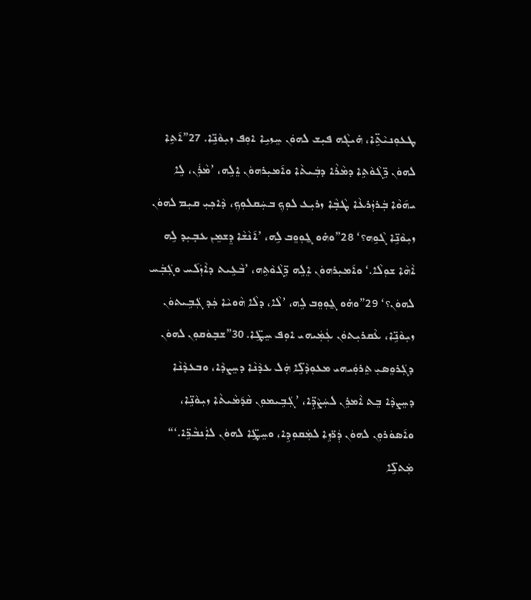ܛܥܘܼܢܝܵܬܹ̈ܐ، ܗ̇ܝܓܵܗ ܦܝܼܫ ܠܗܘܿܢ ܚܸܙܝܹܐ ܐܘܼܦ ܙܝܼܘܵܢܹ̈ܐ. 27”ܐ݇ܬܹܐ ܠܗܘܿܢ ܪܹ̈ܓܵܘܵܬܹܐ ܕܡܵܪܵܐ ܕܒܲܝܬܵܐ ܘܐ݇ܡܝܼܪܗܘܿܢ ܐܸܠܹܗ، ’ܡܵܪܲܢ، ܠܹܐ ܝܗ݇ܘܵܐ ܒܲܪܙܲܪܥܵܐ ܛܵܒ݂ܵܐ ܙܪܝܼܥ ܠܘܼܟ݂ ܒܚܲܩܠܘܼܟ݂، ܕܵܐܟ݂ܝܼ ܩܝܼܡ ܠܗܘܿܢ ܙܝܼܘܵܢܹ̈ܐ ܓܵܘܹܗ؟‘ 28”ܘܗ̇ܘ ܓ̰ܘܼܘܸܒ ܠܹܗ، ’ܐ݇ܢܵܫܵܐ ܕܸܫܡܸܢ ܥܒ݂ܝܼܕ ܠܹܗ ܐܵܗܵܐ ܫܘܼܠܵܐ.‘ ܘܐ݇ܡܝܼܪܗܘܿܢ ܐܸܠܹܗ ܪܹ̈ܓܵܘܵܬܹܗ، ’ܒܵܥܹܝܬ ܕܐܵܙܲܠ݇ܚ ܘܓܲܒܲܚ ܠܗܘܿܢ؟‘ 29”ܘܗ̇ܘ ܓ̰ܘܼܘܸܒ ܠܹܗ، ’ܠܵܐ، ܕܠܵܐ ܗܵܘܝܵܐ ܟܲܕ ܓܲܒܹܝܬܘܿܢ ܙܝܼܘܵܢܹ̈ܐ، ܥܵܩܪܝܼܬܘܿܢ ܥܲܡܲܝܗܝ ܐܘܼܦ ܚܸܛܹ̈ܐ. 30”ܫܒ݂ܘܿܩܘܼܢ ܠܗܘܿܢ ܕܓܲܪܘܸܣܝܼ ܬܸܪܘܲܝܗܝ ܡܥܘܼܕܵܠܹ̈ܐ ܗܲܠ ܥܕܵܢܵܐ ܕܚܸܨܕܵܐ، ܘܒܥܕܵܢܵܐ ܕܚܸܨܕܵܐ ܒܸܬ ܐܵܡܪܹܢ ܠܚܲܨܵܕܹ̈ܐ، ’ܓܲܒܹܝܡܘܼܢ ܩܵܕ݇ܡܵܝܬܵܐ ܙܝܼܘܵܢܹ̈ܐ، ܘܐ݇ܣܘܿܪܘܼܢ ܠܗܘܿܢ ܕܲܪ̈ܙܹܐ ܠܡܲܩܘܼܕܹܐ، ܘܚܸܛܹ̈ܐ ܠܗܘܿܢ ܠܐܲܢܒܵܪܹ̈ܐ.‘“
ܡܲܬܠܹ̈ܐ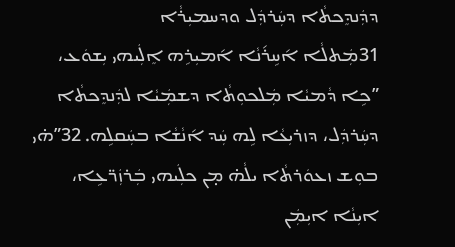ܕܕܲܢܕܸܟܬܵܐ ܕܚܲܪܕܲܠ ܘܕܚܡܝܼܪܵܐ
31ܡܲܬܠܵܐ ܐ݇ܚܹܪ݇ܢܵܐ ܐ݇ܡܝܼܪܹܗ ܐܸܠܲܝܗܝ ܝܼܫܘܿܥ، ”ܟܹܐ ܕܵܡܝܵܐ ܡܲܠܟܘܼܬܵܐ ܕܫܡܲܝܵܐ ܠܕܲܢܕܸܟܬܵܐ ܕܚܲܪܕܲܠ، ܕܙܪܝܼܥܵܐ ܠܹܗ ܚܲܕ ܐ݇ܢܵܫܵܐ ܒܚܲܩܠܹܗ. 32”ܗ̇ܝ ܒܘܼܫ ܙܥܘܿܪܬܵܐ ܝܠܵܗ̇ ܡ̣ܢ ܟܠܲܝܗܝ ܒܲܪܙܲܪ̈ܥܹܐ، ܐܝܼܢܵܐ ܐܝܼܡܲܢ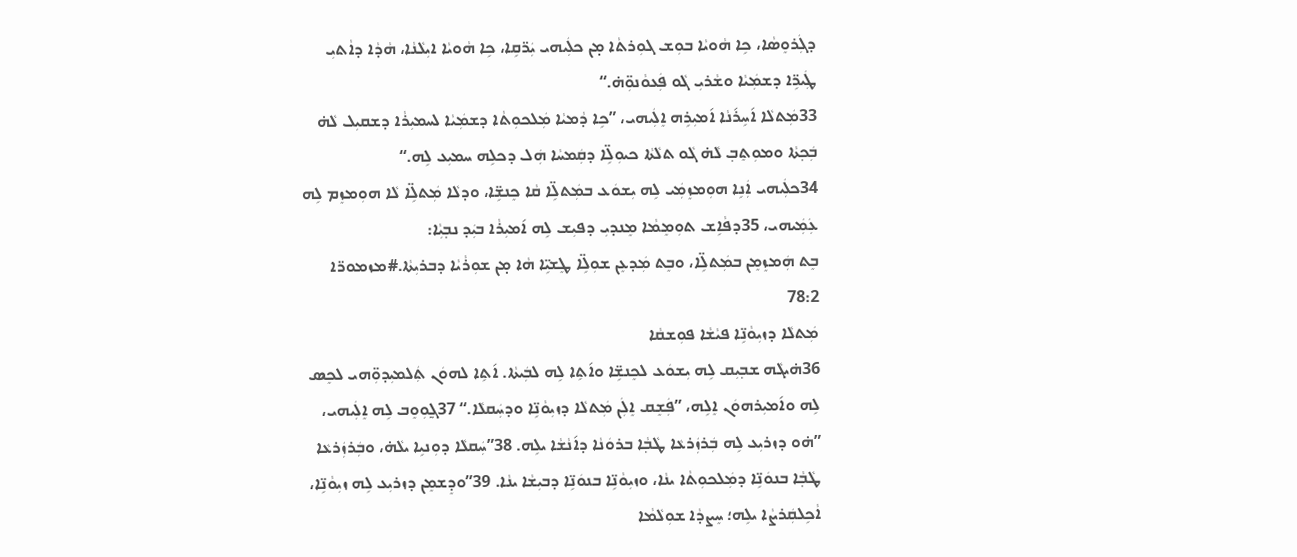ܕܓܲܪܘܸܣܵܐ، ܟܹܐ ܗܵܘܝܵܐ ܒܘܼܫ ܓܘܼܪܬܵܐ ܡ̣ܢ ܟܠܲܝܗܝ ܝܲܪ̈ܩܹܐ، ܟܹܐ ܗܵܘܝܵܐ ܐܝܼܠܵܢܵܐ، ܗܵܕܵܐ ܕܐܵܬܝܼ ܛܲܝܪܹ̈ܐ ܕܫܡܲܝܵܐ ܘܫܵܪܝܼ ܓܵܘ ܦܲܥܘܵܢܘܼ̈ܗ̇.“
33ܡܲܬܠܵܐ ܐ݇ܚܹܪ݇ܢܵܐ ܐ݇ܡܝܼܪܹܗ ܐܸܠܲܝܗܝ، ”ܟܹܐ ܕܵܡܝܵܐ ܡܲܠܟܘܼܬܵܐ ܕܫܡܲܝܵܐ ܠܚܡܝܼܪܵܐ ܕܫܩܝܼܠ ܠܵܗ̇ ܒܲܟ݂ܬܵܐ ܘܡܘܼܬܸܒ݂ ܠܵܗ̇ ܓܵܘ ܬܠܵܬܵܐ ܟܝܘܼܠܹ̈ܐ ܕܩܲܡܚܵܐ ܗܲܠ ܕܟܠܹܗ ܚܡܝܼܥ ܠܹܗ.“
34ܟܠܲܝܗܝ ܐܲܢܹܐ ܗܘܼܡܙܸܡܲܝ ܠܹܗ ܝܼܫܘܿܥ ܒܡܲܬܠܹ̈ܐ ܩܵܐ ܟܸܢܫܹ̈ܐ، ܘܕܠܵܐ ܡܲܬܠܹ̈ܐ ܠܵܐ ܗܘܼܡܙܸܡ ܠܹܗ ܥܲܡܲܝܗܝ، 35ܕܦܵܐܹܫ ܬܘܼܡܸܡܵܐ ܡܸܢܕܝܼ ܕܦܝܼܫ ܠܹܗ ܐ݇ܡܝܼܪܵܐ ܒܝܲܕ ܢܒ݂ܝܼܵܐ:
ܒܸܬ ܗܲܡܙܸܡܸܢ ܒܡܲܬܠܹ̈ܐ، ܘܒܸܬ ܡܲܕܥܸܢ ܫܘܼܠܹ̈ܐ ܛܸܫܝܹ̈ܐ ܗܵܐ ܡ̣ܢ ܫܘܼܪܵܝܵܐ ܕܒܪܝܼܬܵܐ.#ܡܙܡܘܪ̈ܐ 78:2
ܡܲܬܠܵܐ ܕܙܝܼܘܵܢܹ̈ܐ ܦܝܵܫܵܐ ܦܘܼܫܩܵܐ
36ܗ̇ܝܓܵܗ ܫܒ݂ܝܼܩ ܠܹܗ ܝܼܫܘܿܥ ܠܟܸܢܫܹ̈ܐ ܘܐ݇ܬܹܐ ܠܹܗ ܠܒܲܝܬܵܐ. ܐ݇ܬܹܐ ܠܗܘܿܢ ܬܲܠܡܝܼܕܘܼ̈ܗܝ ܠܟܸܣ ܠܹܗ ܘܐ݇ܡܝܼܪܗܘܿܢ ܐܸܠܹܗ، ”ܦܲܫܸܩ ܐܸܠܲܢ ܡܲܬܠܵܐ ܕܙܝܼܘܵܢܹ̈ܐ ܘܕܚܲܩܠܵܐ.“ 37ܓ̰ܘܼܘܸܒ ܠܹܗ ܐܸܠܲܝܗܝ، ”ܗ̇ܘ ܕܙܪܝܼܥ ܠܹܗ ܒܲܪܙܲܪܥܵܐ ܛܵܒ݂ܵܐ ܒܪܘܿܢܵܐ ܕܐ݇ܢܵܫܵܐ ܝܠܹܗ. 38”ܚܲܩܠܵܐ ܕܘܼܢܝܹܐ ܝܠܵܗ̇، ܘܒܲܪܙܲܪܥܵܐ ܛܵܒ݂ܵܐ ܒܢܘܿܢܹ̈ܐ ܕܡܲܠܟܘܼܬܵܐ ܝܢܵܐ، ܘܙܝܼܘܵܢܹ̈ܐ ܒܢܘܿܢܹ̈ܐ ܕܒܝܼܫܵܐ ܝܢܵܐ. 39”ܘܕܸܫܡܸܢ ܕܙܪܝܼܥ ܠܹܗ ܙܝܼܘܵܢܹ̈ܐ، ܐܵܟܹܠܩܲܪܨܵܐ ܝܠܹܗ؛ ܚܸܨܕܵܐ ܫܘܼܠܵܡܵܐ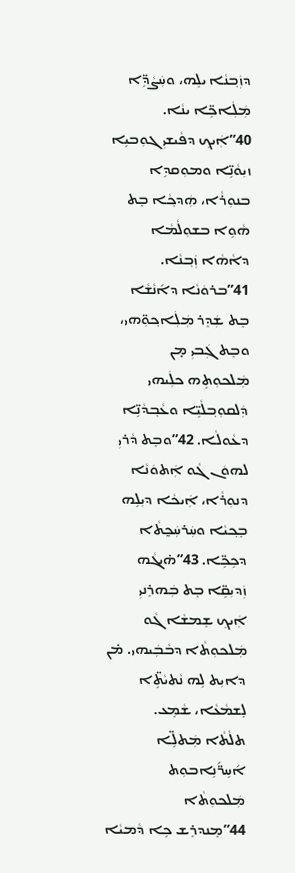ܕܙܲܒ݂ܢܵܐ ܝܠܹܗ، ܘܚܲܨܵܕܹ̈ܐ ܡܲܠܲܐܟܹ̈ܐ ܝܢܵܐ. 40”ܐܲܝܟ݂ ܕܦܵܝܫܝܼ ܓܘܼܒܝܹܐ ܙܝܼܘܵܢܹ̈ܐ ܘܡܘܼܩܕܹܐ ܒܢܘܼܪܵܐ، ܗܲܕܟ݂ܵܐ ܒܸܬ ܗܵܘܹܐ ܒܫܘܼܠܵܡܵܐ ܕܐܵܗܵܐ ܙܲܒ݂ܢܵܐ. 41”ܒܪܘܿܢܵܐ ܕܐ݇ܢܵܫܵܐ ܒܸܬ ܫܲܕܸܪ ܡܲܠܲܐܟ݂ܘܼ̈ܗܝ، ܘܒܸܬ ܓܲܒܝܼ ܡ̣ܢ ܡܲܠܟܘܼܬܹܗ ܟܠܲܝܗܝ ܕܲܠܩܘܼܒ݂ܠܵܝܹ̈ܐ ܘܥܵܒ݂ܕܵܢܹ̈ܐ ܕܥܵܘܠܵܐ. 42”ܘܒܸܬ ܕܵܪܝܼ ܠܗܘܿܢ ܓܵܘ ܐܲܬܘܿܢܵܐ ܕܢܘܼܪܵܐ، ܐܲܝܟܵܐ ܕܝܼܠܹܗ ܒܸܟ݂ܝܵܐ ܘܚܲܪܚܲܟ̰ܬܵܐ ܕܟܹܟܹ̈ܐ. 43”ܗ̇ܝܓܵܗ ܙܲܕܝܼܩܹ̈ܐ ܒܸܬ ܒܲܗܪܸܢܝܼ ܐܲܝܟ݂ ܫܸܡܫܵܐ ܓܵܘ ܡܲܠܟܘܼܬܵܐ ܕܒܵܒܲܝܗܝ. ܡ̇ܢ ܕܐܝܼܬ ܠܹܗ ܢܵܬܝܵܬܹ̈ܐ ܠܸܫܡܵܥܵܐ، ܫܵܡܹܥ.
ܬܠܵܬܵܐ ܡܲܬܠܹ̈ܐ ܐ݇ܚܹܪ̈݇ܢܹܐܒܘܼܬ ܡܲܠܟܘܼܬܵܐ
44”ܡܸܢܕܪܸܫ ܟܹܐ ܕܵܡܝܵܐ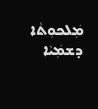ܡܲܠܟܘܼܬܵܐ ܕܫܡܲܝܵܐ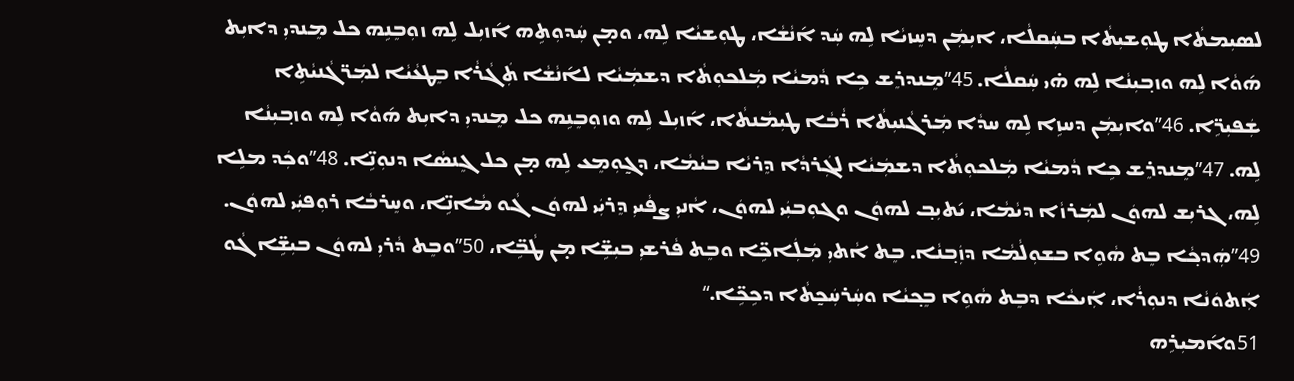ܠܣܝܼܡܬܵܐ ܛܘܼܫܝܼܬܵܐ ܒܚܲܩܠܵܐ، ܐܝܼܡܲܢ ܕܚܸܙܝܵܐ ܠܹܗ ܚܲܕ ܐ݇ܢܵܫܵܐ، ܛܘܼܫܝܵܐ ܠܹܗ، ܘܡ̣ܢ ܚܲܕܘܼܬܹܗ ܐ݇ܙܝܼܠ ܠܹܗ ܙܘܼܒܸܢܹܗ ܟܠ ܡܸܢܕܝܼ ܕܐܝܼܬ ܗ݇ܘܵܐ ܠܹܗ ܘܙܒ݂ܝܼܢܵܐ ܠܹܗ ܗ̇ܝ ܚܲܩܠܵܐ. 45”ܡܸܢܕܪܸܫ ܟܹܐ ܕܵܡܝܵܐ ܡܲܠܟܘܼܬܵܐ ܕܫܡܲܝܵܐ ܠܐ݇ܢܵܫܵܐ ܬܲܓܵܪܵܐ ܒܸܛܥܵܝܵܐ ܠܡܲܪ̈ܓܵܢܝܵܬܹܐ ܫܲܦܝܼܪܹ̈ܐ. 46”ܘܐܝܼܡܲܢ ܕܚܙܹܐ ܠܹܗ ܚܕܵܐ ܡܲܪܓܵܢܝܼܬܵܐ ܪܵܒܵܐ ܛܝܼܡܵܢܬܵܐ، ܐ݇ܙܝܼܠ ܠܹܗ ܘܙܘܼܒܸܢܹܗ ܟܠ ܡܸܢܕܝܼ ܕܐܝܼܬ ܗ݇ܘܵܐ ܠܹܗ ܘܙܒ݂ܝܼܢܵܐ ܠܹܗ. 47”ܡܸܢܕܪܸܫ ܟܹܐ ܕܵܡܝܵܐ ܡܲܠܟܘܼܬܵܐ ܕܫܡܲܝܵܐ ܠܓܲܪܕܵܐ ܕܸܪܝܵܐ ܒܝܵܡܵܐ، ܕܓ̰ܘܼܡܸܥ ܠܹܗ ܡ̣ܢ ܟܠ ܓܸܢܣܵܐ ܕܢܘܼܢܹ̈ܐ. 48”ܘܟܲܕ ܡܠܹܐ ܠܹܗ، ܓܪܝܼܫ ܠܗܘܿܢ ܠܡܲܪܙܵܐ ܕܝܵܡܵܐ، ܝ݇ܬܝܼܒ݂ ܠܗܘܿܢ ܘܓܘܼܒܝܲܝ ܠܗܘܿܢ، ܐܵܢܝܼ ܨܦܵܝܝܼ ܕܸܪܝܲܝ ܠܗܘܿܢ ܓܵܘ ܡܵܐܢܹ̈ܐ، ܘܚܸܪܒܵܐ ܪܘܼܦܝܲܝ ܠܗܘܿܢ. 49”ܗܲܕܟ݂ܵܐ ܒܸܬ ܗܵܘܹܐ ܒܫܘܼܠܵܡܵܐ ܕܙܲܒ݂ܢܵܐ. ܒܸܬ ܐܵܬܝܼ ܡܲܠܲܐܟܹ̈ܐ ܘܒܸܬ ܦܵܪܫܝܼ ܒܝܼܫܹ̈ܐ ܡ̣ܢ ܛܵܒܹ̈ܐ، 50”ܘܒܸܬ ܕܵܪܝܼ ܠܗܘܿܢ ܒܝܼܫܹ̈ܐ ܓܵܘ ܐܲܬܘܿܢܵܐ ܕܢܘܼܪܵܐ، ܐܲܝܟܵܐ ܕܒܸܬ ܗܵܘܹܐ ܒܸܟ݂ܝܵܐ ܘܚܲܪܚܲܟ̰ܬܵܐ ܕܟܹܟܹ̈ܐ.“
51ܘܐ݇ܡܝܼܪܹܗ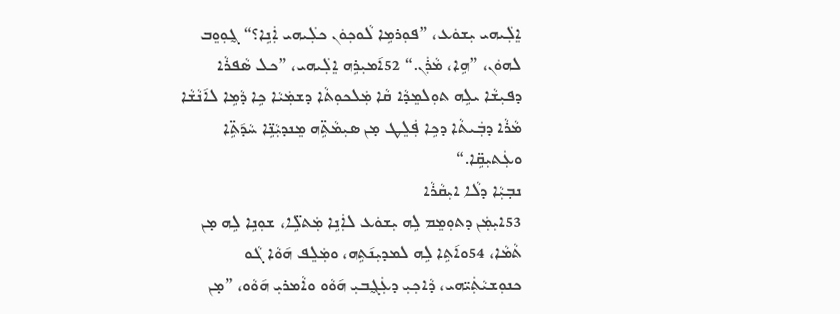ܐܸܠܲܝܗܝ ܝܼܫܘܿܥ، ”ܦܘܼܪܡܹܐ ܠܵܘܟ݂ܘܿܢ ܟܠܲܝܗܝ ܐܲܢܹܐ؟“ ܓ̰ܘܼܘܸܒ ܠܗܘܿܢ، ”ܗܹܐ، ܡܵܪܲܢ.“ 52ܐ݇ܡܝܼܪܹܗ ܐܸܠܲܝܗܝ، ”ܟܠ ܣܵܦܪܵܐ ܕܦܝܼܫܵܐ ܝܠܹܗ ܬܘܼܠܡܸܕܵܐ ܩܵܐ ܡܲܠܟܘܼܬܵܐ ܕܫܡܲܝܵܐ ܟܹܐ ܕܵܡܹܐ ܠܐ݇ܢܵܫܵܐ ܡܵܪܵܐ ܕܒܲܝܬܵܐ ܕܟܹܐ ܦܲܠܸܛ ܡ̣ܢ ܣܝܼܡܵܬܹ̈ܗ ܡܸܢܕܝܼܵܢܹ̈ܐ ܚܵܕ݇ܬܹ̈ܐ ܘܥܲܬܝܼܩܹ̈ܐ.“
ܢܒ݂ܝܼܵܐ ܕܠܵܐ ܐܝܼܩܵܪܵܐ
53ܐܝܼܡܲܢ ܕܬܘܼܡܸܡ ܠܹܗ ܝܼܫܘܿܥ ܠܐܲܢܹܐ ܡܲܬܠܹ̈ܐ، ܫܘܼܢܹܐ ܠܹܗ ܡ̣ܢ ܬܵܡܵܐ، 54ܘܐ݇ܬܹܐ ܠܹܗ ܠܡܕܝܼܢ݇ܬܹܗ، ܘܡܲܠܸܦ ܗ݇ܘܵܐ ܓܵܘ ܟܢܘܼܫܝܵܬܲܝ̈ܗܝ، ܕܵܐܟ݂ܝܼ ܕܥܲܓ̰ܒܝܼ ܗ݇ܘܵܘ ܘܐܵܡܪܝܼ ܗ݇ܘܵܘ، ”ܡ̣ܢ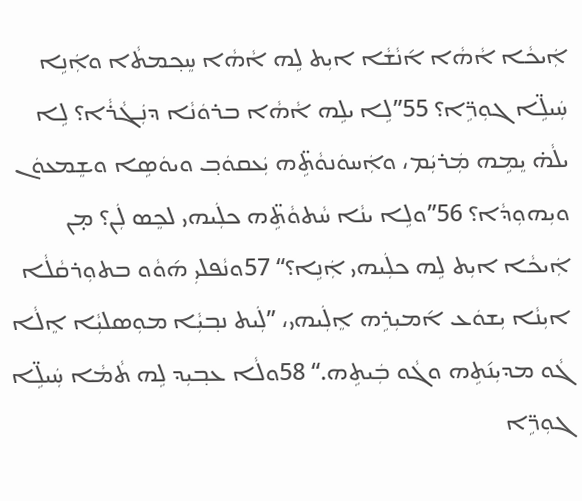ܐܲܝܟܵܐ ܐܵܗܵܐ ܐ݇ܢܵܫܵܐ ܐܝܼܬ ܠܹܗ ܐܵܗܵܐ ܚܸܟ݂ܡܬܵܐ ܘܐܲܢܹܐ ܚܲܝܠܹ̈ܐ ܓܘܼܪܹ̈ܐ؟ 55”ܠܹܐ ܝܠܹܗ ܐܵܗܵܐ ܒܪܘܿܢܵܐ ܕܢܲܓܵܪܵܐ؟ ܠܹܐ ܝܠܵܗ̇ ܝܸܡܹܗ ܡܲܪܝܲܡ، ܘܐܲܚܘܿܢܘܵܬܹ̈ܗ ܝܲܥܩܘܿܒ݂ ܘܝܘܿܣܹܐ ܘܫܸܡܥܘܿܢ ܘܝܼܗܘܼܕܵܐ؟ 56”ܘܠܹܐ ܝܢܵܐ ܚܵܬܘܵܬܹ̈ܗ ܟܠܲܝܗܝ ܠܟܸܣ ܠܲܢ؟ ܡ̣ܢ ܐܲܝܟܵܐ ܐܝܼܬ ܠܹܗ ܟܠܲܝܗܝ ܐܲܢܹܐ؟“ 57ܘܢܵܦܠܝܼ ܗ݇ܘܵܘ ܒܬܘܼܪܩܵܠܵܐ ܐܝܼܢܵܐ ܝܼܫܘܿܥ ܐ݇ܡܝܼܪܹܗ ܐܸܠܲܝܗܝ، ”ܠܲܝܬ ܢܒ݂ܝܼܵܐ ܡܘܼܣܠܝܼܵܐ ܐܸܠܵܐ ܓܵܘ ܡܕܝܼܢ݇ܬܹܗ ܘܓܵܘ ܒܲܝܬܹܗ.“ 58ܘܠܵܐ ܥܒ݂ܝܼܕ ܠܹܗ ܬܵܡܵܐ ܚܲܝܠܹ̈ܐ ܓܘܼܪܹ̈ܐ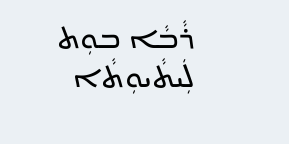ܪܵܒܵܐ ܒܘܼܬ ܠܲܝܬܵܝܘܼܬܵܐ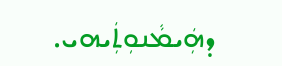ܕܗܲܝܡܵܢܘܼܬܲܝܗܝ.